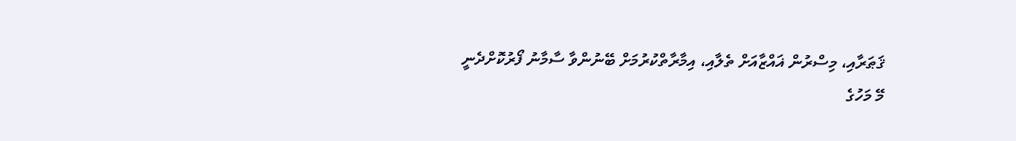ޤަޠަރާއި، މިސްރުން ޣައްޒާއަށް ތެލާއި، އިމާރާތްކުރުމަށް ބޭނުންވާ ސާމާނު ފޯރުކޮށްދެނީ
މޭ މަހުގެ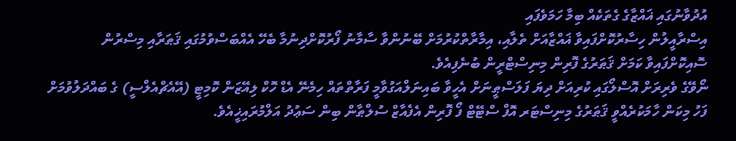އުދުވާނުގައި ޣައްޒާގެ ގެތަކެއް ބިމާ ހަމަވެފައި
އިސްރާއީލުން ހިސާރުކޮށްފައިވާ ޣައްޒާއަށް ތެލާއި، އިމާރާތްކުރުމަށް ބޭނުންވާ ސާމާނު ފޯރުކޮށްދިނުމާ ބެހޭ އެއްބަސްވުމުގައި ޤަޠަރާއި މިސްރުން ސޮއިކޮށްފައިވާ ކަމަށް ޤަޠަރުގެ ފޮރިން މިނިސްޓްރީން ބުނެފިއެވެ.
ނޯވޭގެ ވެރިރަށް އޮސްލޯގައި ކުރިއަށް ދިޔަ ފަލަސްޠީނަށް އެހީވާ ބައިނަލްއަގުވާމީ ފަރާތްތައް ހިމެނޭ އެޑް ހޮކް ލިއޭޒަން ކޮމިޓީ (އޭއެޗްއެލްސީ) ގެ ބައްދަލުވުމަށް ފަހު މިކަން ހާމަކުރެއްވީ ޤަޠަރުގެ މިނިސްޓަރ އޮފް ސްޓޭޓް ފޯ ފޮރިން އެފެއާޒް ސުލްޠާން ބިން ސަޢުދު އަލްމުރައިޚީއެވެ.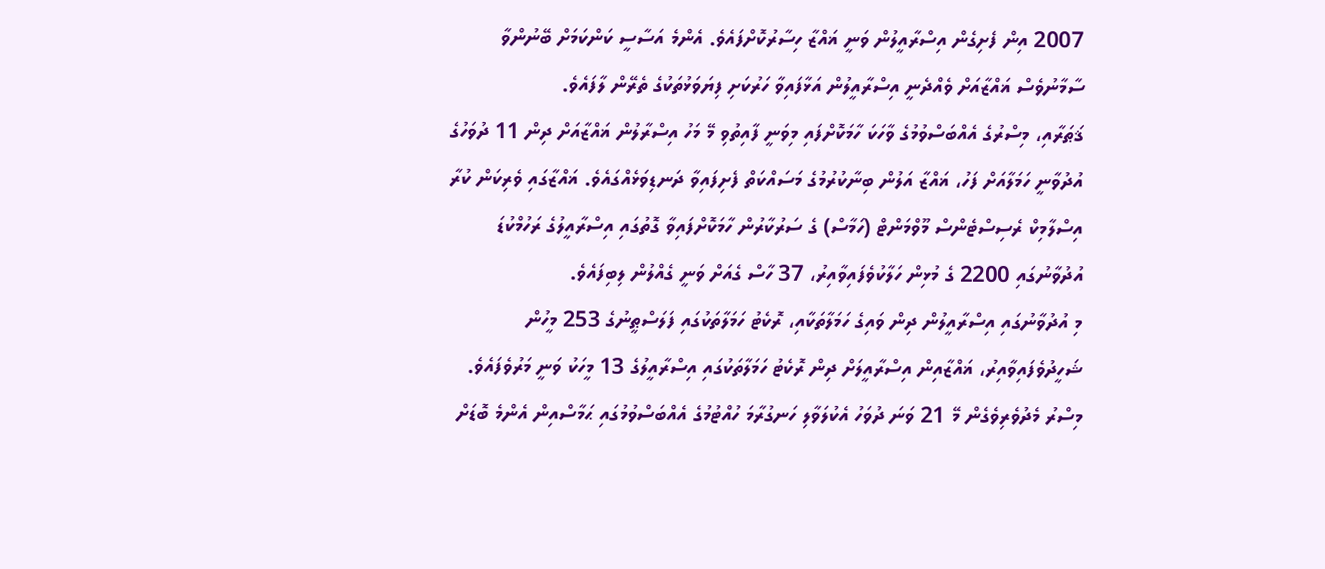2007 އިން ފެށިގެން އިސްރާއީލުން ވަނީ ޣައްޒާ ހިސާރުކޮށްފައެވެ. އެންމެ އަސާސީ ކަންކަމަށް ބޭނުންވާ ސާމާނުވެސް ޣައްޒާއަށް ވެއްދެނީ އިސްރާއީލުން އަޅާފައިވާ ހަރުކަށި ފިޔަވަޅުތަކުގެ ތެރޭން ލާފައެވެ.
ޤަޠަރާއި، މިސްރުގެ އެއްބަސްވުމުގެ ވާހަކަ ހާމަކޮށްފައި މިވަނީ ފާއިތުވި މޭ މަހު އިސްރާލުން ޣައްޒާއަށް ދިން 11 ދުވަހުގެ އުދުވާނީ ހަމަލާއަށް ފަހު، ޣައްޒާ އަލުން ބިނާކުރުމުގެ މަސައްކަތް ފެށިފައިވާ ދަނޑިވަޅެއްގައެވެ. ޣައްޒާގައި ވެރިކަން ކުރާ އިސްލާމިކް ރެސިސްޓެންސް މޫވްމަންޓް (ހަމާސް) ގެ ސަރުކާރުން ހާމަކޮށްފައިވާ ގޮތުގައި އިސްރާއީލުގެ ރަހުމްކުޑަ އުދުވާނުގައި 2200 ގެ މުޅިން ހަލާކުވެފައިވާއިރު، 37 ހާސް ގެއަށް ވަނީ ގެއްލުން ލިބިފައެވެ.
މި އުދުވާނުގައި އިސްރާއީލުން ދިން ވައިގެ ހަމަލާތަކާއި، ރޮކެޓު ހަމަލާތަކުގައި ފަލަސްޠީނުގެ 253 މީހުން ޝަހީދުވެފައިވާއިރު، ޣައްޒާއިން އިސްރާއީލަށް ދިން ރޮކެޓު ހަމަލާތަކުގައި އިސްރާއީލުގެ 13 މީހަކު ވަނީ މަރުވެފައެވެ.
މިސްރު މެދުވެރިވެގެން މޭ 21 ވަނަ ދުވަހު އެކުލަވާލި ހަނގުރާމަ ހުއްޓުމުގެ އެއްބަސްވުމުގައި ޙަމާސްއިން އެންމެ ބޮޑަށް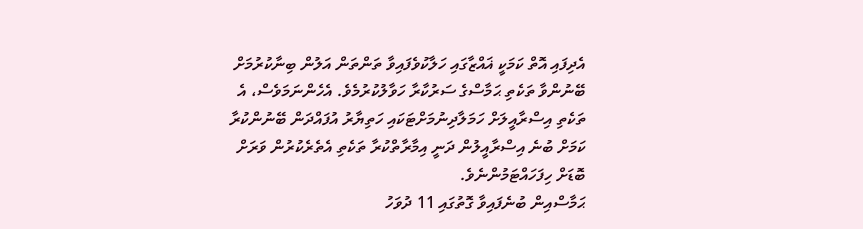އެދިފައި އޮތް ކަމަކީ ޣައްޒާގައި ހަލާކުވެފައިވާ ތަންތަން އަލުން ބިނާކުރުމަށް ބޭނުންވާ ތަކެތި ޙަމާސްގެ ސަރުކާރާ ހަވާލުކުރުމެވެ. އެހެންނަމަވެސް، އެ ތަކެތި އިސްރާއީލަށް ހަމަލާދިނުމަށްޓަކައި ހަތިޔާރު އުފައްދަން ބޭނުންކުރާ ކަމަށް ބުނެ އިސްރާއީލުން ދަނީ އިމާރާތްކުރާ ތަކެތި އެތެރެކުރުން ވަރަށް ބޮޑަށް ހިފަހައްޓަމުންނެވެ.
ޙަމާސްއިން ބުނެފައިވާ ގޮތުގައި 11 ދުވަހު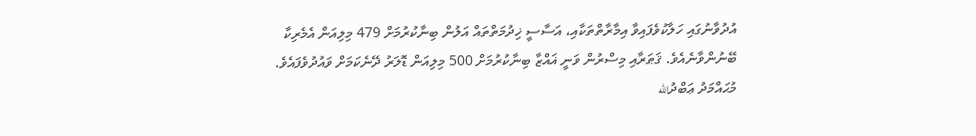އުދުވާނުގައި ހަލާކުވެފައިވާ އިމާރާތްތަކާއި، އަސާސީ ޚިދުމަތްތައް އަލުން ބިނާކުރުމަށް 479 މިލިއަން އެމެރިކާ ބޭނުންވާނެއެވެ. ޤަޠަރާއި މިސްރުން ވަނީ ޣައްޒާ ބިނާކުރުމަށް 500 މިލިއަން ޑޮލަރު ދޭނެކަމަށް ވައުދުވެފައެވެ.
މުޙައްމަދު ޢަބްދުالله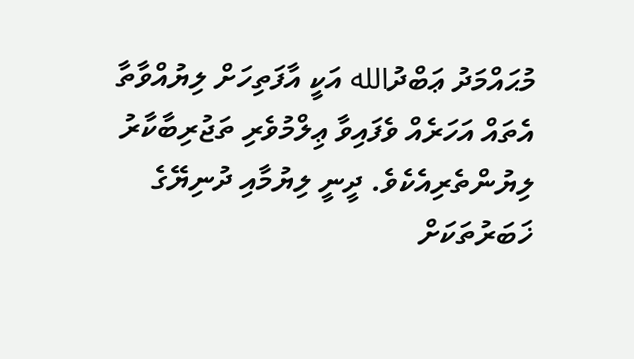މުޙައްމަދު ޢަބްދުالله އަކީ އާފަތިހަށް ލިޔުއްވާތާ އެތައް އަހަރެއް ވެފައިވާ ޢިލްމުވެރި ތަޖުރިބާކާރު ލިޔުންތެރިއެކެވެ. ދީނީ ލިޔުމާއި ދުނިޔޭގެ ޚަބަރުތަކަށް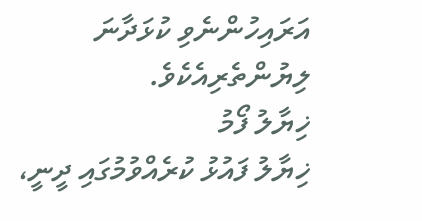އަރައިހުންނެވި ކުޅަދާނަ ލިޔުންތެރިއެކެވެ.
ޚިޔާލު ފޯމު
ޚިޔާލު ފައުޅު ކުރެއްވުމުގައި ދީނީ،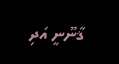ޤާނޫނީ އަދި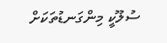ސުލޫކީ މިންގަނޑުތަކަށް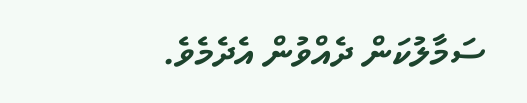ސަމާލުކަން ދެއްވުން އެދެމެވެ.